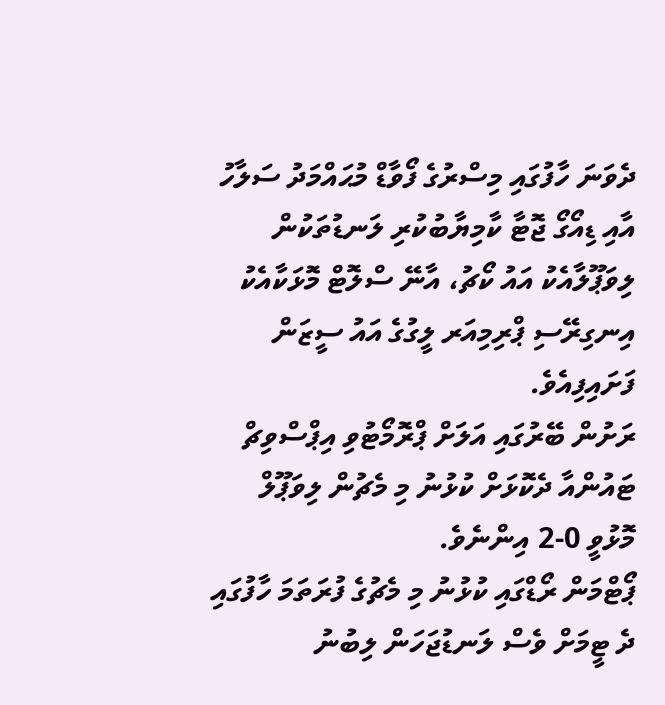ދެވަނަ ހާފުގައި މިސްރުގެ ފޯވާޑް މުޙައްމަދު ސަލާހު އާއި ޑިއޯގޯ ޖޮޓާ ކާމިޔާބުކުރި ލަނޑުތަކުން ލިވަޕޫލާއެކު އައު ކޯޗު، އާނޭ ސްލޮޓް މޮޅަކާއެކު އިނގިރޭސި ޕްރިމިއަރ ލީގުގެ އައު ސީޒަން ފަށައިފިއެވެ.
ރަށުން ބޭރުގައި އަލަށް ޕްރޮމޯޓުވި އިޕްސްވިޗް ޓައުންއާ ދެކޮޅަށް ކުޅުނު މި މެޗުން ލިވަޕޫލް މޮޅުވީ 0-2 އިންނެވެ.
ޕޯޓްމަން ރޯޑްގައި ކުޅުނު މި މެޗުގެ ފުރަތަމަ ހާފުގައި ދެ ޓީމަށް ވެސް ލަނޑުޖަހަން ލިބުނު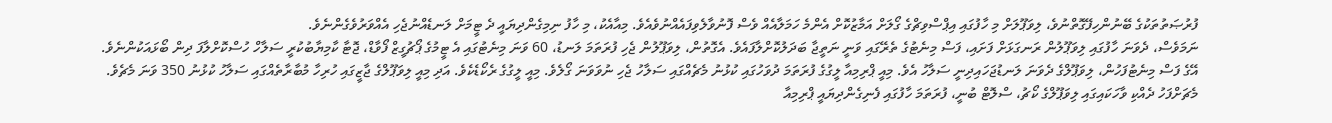ފުރުޞަތުތަކުގެ ބޭނުންހިފޭގޮތްނުވެ، ލިވަޕޫލަށް މި ހާފުގައި އިޕްސްވިޗްގެ ގޯލަށް އަމާޒުކޮށް އެންމެ ހަމަލާއެއް ވެސް ފޮނުވާލެވިފައެއްނުވެއެވެ. މިއާއެކު، މި ހާފު ނިމިގެންދިޔައީ ދެ ޓީމަށް ލަނޑެއްނުޖެހި އެއްވަރުވެގެންނެވެ.
ނަމަވެސް، ދެވަނަ ހާފުގައި ލިވަޕޫލުން ރަނގަޅަށް ފަށައި، ފަސް މިނެޓުގެ ތެރޭގައި ވަނީ ނަތީޖާ ބަދަލުކޮށްލާފައެވެ. އެގޮތުން، ލިވަޕޫލުން ޖެހި ފުރަތަމަ ލަނޑު، 60 ވަނަ މިނެޓުގައި އެ ޓީމުގެ ޕޯޗުގީޒް ފޯވާޑް، ޖޮޓާ ކާމިޔާބުކުރީ ސަލާހް ހުސްކޮށްލާފަ ދިން ބޯޅައަކުންނެވެ.
އޭގެ ފަސް މިނެޓުފަހުން، ލިވަޕޫލްގެ ދެވަނަ ލަނޑުޖަހައިދިނީ ސަލާހު އެވެ. މިއީ ޕްރިމިއާ ލީގުގެ ފުރަތަމަ ދުވަހުގައި ކުޅުނު މެޗެއްގައި ސަލާހު ޖެހި ނުވަވަނަ ގޯލެވެ. މިއީ ލީގުގެ ރެކޯޑެކެވެ. އަދި މިއީ ލިވަޕޫލްގެ ޖާޒީގައި ހުރިހާ މުބާރާތެއްގައި ސަލާހު ކުޅުނު 350 ވަނަ މެޗެވެ.
މެޗަށްފަހު ދެއްކި ވާހަކައިގައި ލިވަޕޫލްގެ ކޯޗު، ސްލޮޓް ބުނީ، ފުރަތަމަ ހާފުގައި ފެނިގެންދިޔައީ ޕްރިމިއާ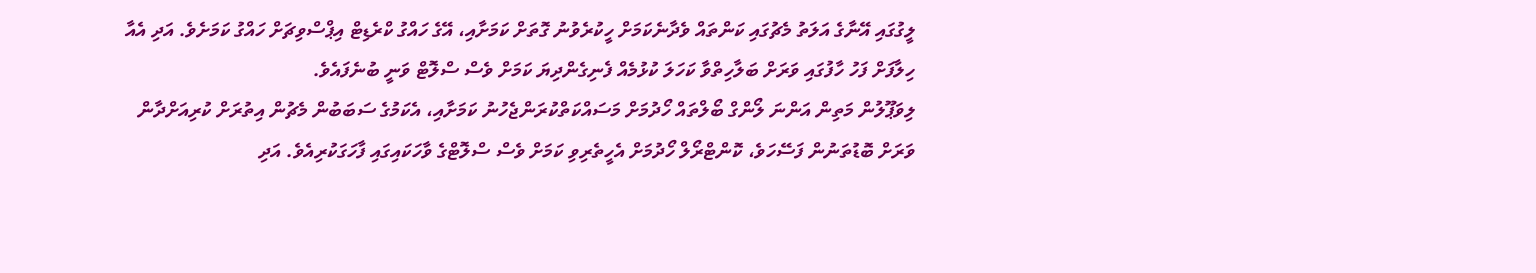ލީގުގައި އޭނާގެ އަލަތު މެޗުގައި ކަންތައް ވެދާނެކަމަށް ހީކުރެވުނު ގޮތަށް ކަމަށާއި، އޭގެ ހައްގު ކްރެޑިޓް އިޕްސްވިޗަށް ހައްގު ކަމަށެވެ. އަދި އެއާ ހިލާފަށް ފަހު ހާފުގައި ވަރަށް ބަލާހިތްވާ ކަހަލަ ކުޅުމެއް ފެނިގެންދިޔަ ކަމަށް ވެސް ސްލޮޓް ވަނީ ބުނެފައެވެ.
ލިވަޕޫލުން މަތިން އަންނަ ލޯންގް ބޯލްތައް ހޯދުމަށް މަސައްކަތްކުރަންޖެހުނު ކަމަށާއި، އެކަމުގެ ސަބަބުން މެޗުން އިތުރަށް ކުރިއަށްދާން ވަރަށް ބޮޑުތަނުން ފަސޭހަވެ، ކޮންޓްރޯލް ހޯދުމަށް އެހީތެރިވި ކަމަށް ވެސް ސްލޮޓްގެ ވާހަކައިގައި ފާހަގަކުރިއެވެ. އަދި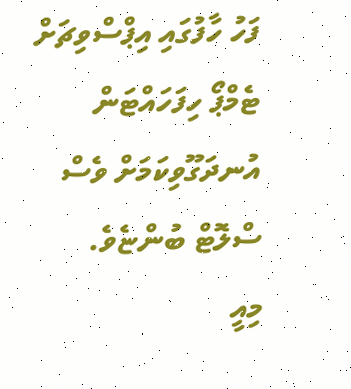ފަހު ހާފުގައި އިޕްސްވިޗަށް ޓެމްޕޯ ހިފަހައްޓަން އުނދަގޫވިކަމަށް ވެސް ސްލޮޓް ބުންޏެވެ.
މިއީ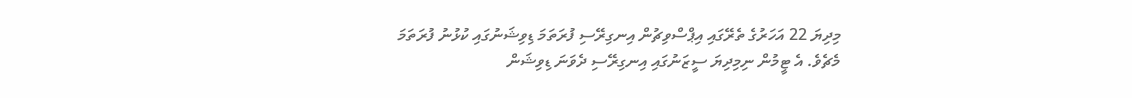މިދިޔަ 22 އަހަރުގެ ތެރޭގައި އިޕްސްވިޗުން އިނގިރޭސި ފުރަތަމަ ޑިވިޝަނުގައި ކުޅުނު ފުރަތަމަ މެޗެވެ. އެ ޓީމުން ނިމިދިޔަ ސީޒަނުގައި އިނގިރޭސި ދެވަނަ ޑިވިޝަން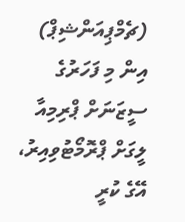(ޗެމްޕިއަންޝިޕް) އިން މި ފަހަރުގެ ސީޒަނަށް ޕްރިމިއާ ލީގަށް ޕްރޮމޯޓުވިއިރު، އޭގެ ކުރީ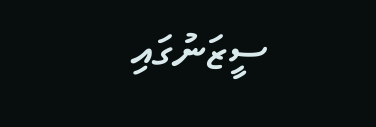ސީޒަނުގައި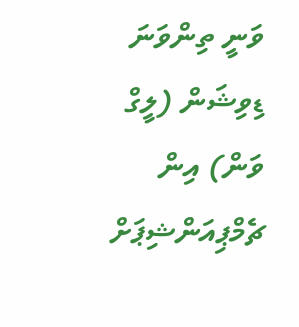ވަނީ ތިންވަނަ ޑިވިޝަން (ލީގް ވަން) އިން ޗެމްޕިއަންޝިޕަށް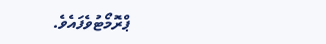ޕްރޮމޯޓުވެފައެވެ.